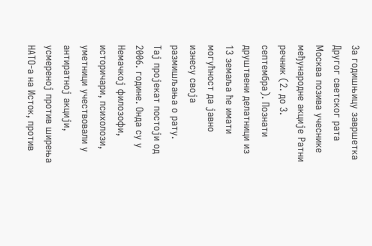За годишњицу завршетка Другог светског рата Москва позива учеснике међународне акције Ратни речник (2. до 3. септембра). Познати друштвени делатници из 13 земаља ће имати могућност да јавно изнесу своја размишљања о рату.
Тај пројекат постоји од 2006. године. Онда су у Немачкој филозофи, историчари, психолози, уметници учествовали у антиратној акцији, усмереној против ширења НАТО-а на Исток, против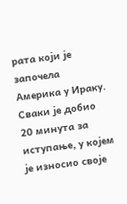рата који је започела Америка у Ираку. Сваки је добио 20 минута за иступање, у којем је износио своје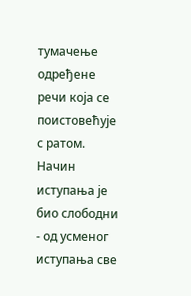тумачење одређене речи која се поистовећује с ратом. Начин иступања је био слободни - од усменог иступања све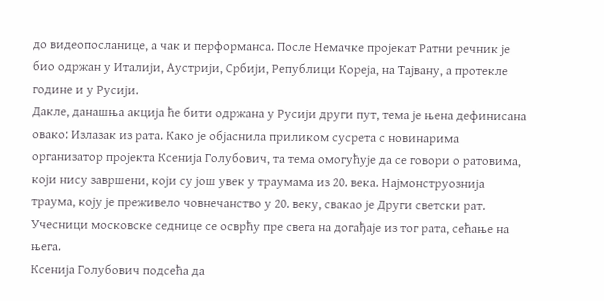до видеопосланице, а чак и перформанса. После Немачке пројекат Ратни речник је био одржан у Италији, Аустрији, Србији, Републици Кореја, на Тајвану, а протекле године и у Русији.
Дакле, данашња акција ће бити одржана у Русији други пут, тема је њена дефинисана овако: Излазак из рата. Како је објаснила приликом сусрета с новинарима организатор пројекта Ксенија Голубович, та тема омогућује да се говори о ратовима, који нису завршени, који су још увек у траумама из 20. века. Најмонструознија траума, коју је преживело човнечанство у 20. веку, свакао је Други светски рат. Учесници московске седнице се осврћу пре свега на догађаје из тог рата, сећање на њега.
Ксенија Голубович подсећа да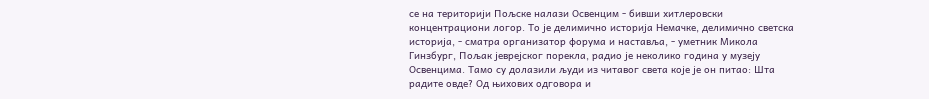се на територији Пољске налази Освенцим - бивши хитлеровски концентрациони логор. То је делимично историја Немачке, делимично светска историја, - сматра организатор форума и наставља, - уметник Микола Гинзбург, Пољак јеврејског порекла, радио је неколико година у музеју Освенцима. Тамо су долазили људи из читавог света које је он питао: Шта радите овде? Од њихових одговора и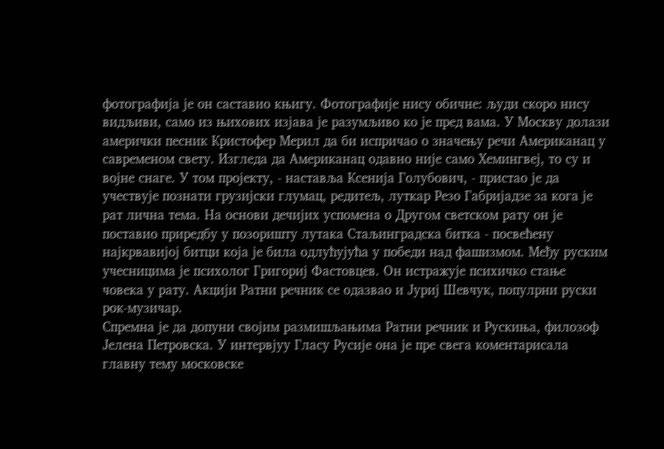фотографија је он саставио књигу. Фотографије нису обичне: људи скоро нису видљиви, само из њихових изјава је разумљиво ко је пред вама. У Москву долази амерички песник Кристофер Мерил да би испричао о значењу речи Американац у савременом свету. Изгледа да Американац одавно није само Хемингвеј, то су и војне снаге. У том пројекту, - наставља Ксенија Голубович, - пристао је да учествује познати грузијски глумац, редитељ, луткар Резо Габријадзе за кога је рат лична тема. На основи дечијих успомена о Другом светском рату он је поставио приредбу у позоришту лутака Стаљинградска битка - посвећену најкрвавијој битци која је била одлућујућа у победи над фашизмом. Међу руским учесницима је психолог Григориј Фастовцев. Он истражује психичко стање човека у рату. Акцији Ратни речник се одазвао и Јуриј Шевчук, популрни руски рок-музичар.
Спремна је да допуни својим размишљањима Ратни речник и Рускиња, филозоф Јелена Петровска. У интервјуу Гласу Русије она је пре свега коментарисала главну тему московске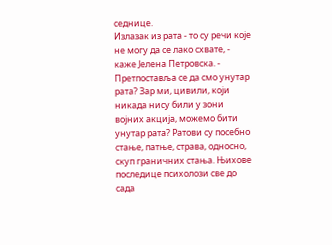седнице.
Излазак из рата - то су речи које не могу да се лако схвате, - каже Јелена Петровска. - Претпоставља се да смо унутар рата? Зар ми, цивили, који никада нису били у зони војних акција, можемо бити унутар рата? Ратови су посебно стање, патње, страва, односно, скуп граничних стања. Њихове последице психолози све до сада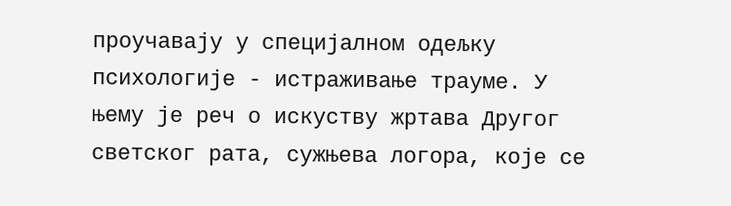проучавају у специјалном одељку психологије - истраживање трауме. У њему је реч о искуству жртава Другог светског рата, сужњева логора, које се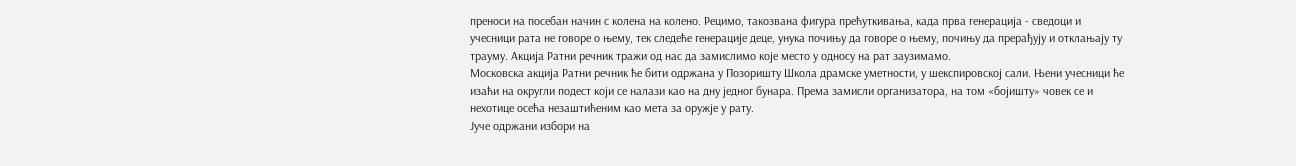преноси на посебан начин с колена на колено. Рецимо, такозвана фигура прећуткивања, када прва генерација - сведоци и учесници рата не говоре о њему, тек следеће генерације деце, унука почињу да говоре о њему, почињу да прерађују и отклањају ту трауму. Акција Ратни речник тражи од нас да замислимо које место у односу на рат заузимамо.
Московска акција Ратни речник ће бити одржана у Позоришту Школа драмске уметности, у шекспировској сали. Њени учесници ће изаћи на округли подест који се налази као на дну једног бунара. Према замисли организатора, на том «бојишту» човек се и нехотице осећа незаштићеним као мета за оружје у рату.
Јуче одржани избори на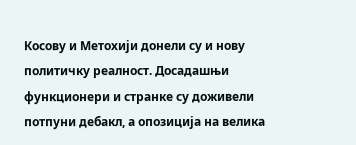Косову и Метохији донели су и нову политичку реалност. Досадашњи функционери и странке су доживели потпуни дебакл, а опозиција на велика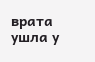врата ушла у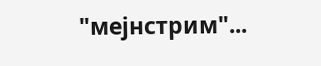"мејнстрим"...